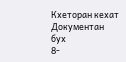Кхеторан кехат
Документан бух
8-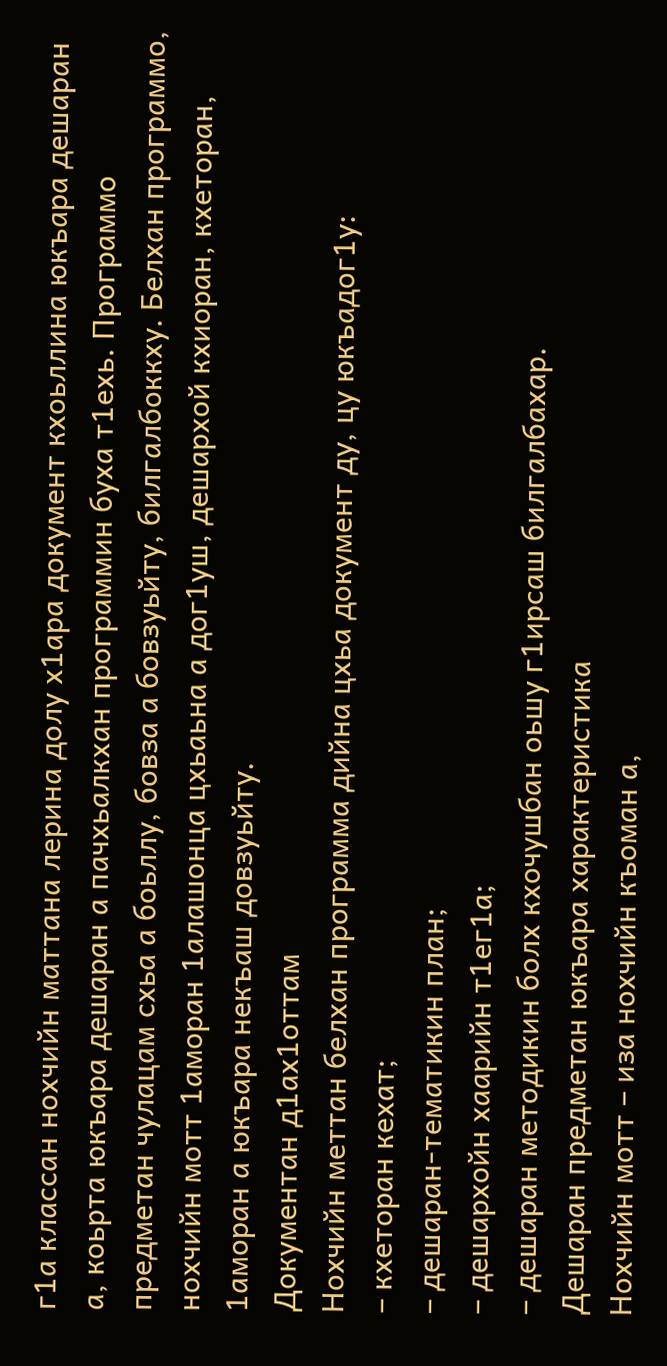г1а классан нохчийн маттана лерина долу х1ара документ кхоьллина юкъара дешаран а, коьрта юкъара дешаран а пачхьалкхан программин буха т1ехь. Программо предметан чулацам схьа а боьллу, бовза а бовзуьйту, билгалбоккху. Белхан программо, нохчийн мотт 1аморан 1алашонца цхьаьна а дог1уш, дешархой кхиоран, кхеторан, 1аморан а юкъара некъаш довзуьйту.
Документан д1ах1оттам
Нохчийн меттан белхан программа дийна цхьа документ ду, цу юкъадог1у:
– кхеторан кехат;
– дешаран-тематикин план;
– дешархойн хаарийн т1ег1а;
– дешаран методикин болх кхочушбан оьшу г1ирсаш билгалбахар.
Дешаран предметан юкъара характеристика
Нохчийн мотт – иза нохчийн къоман а,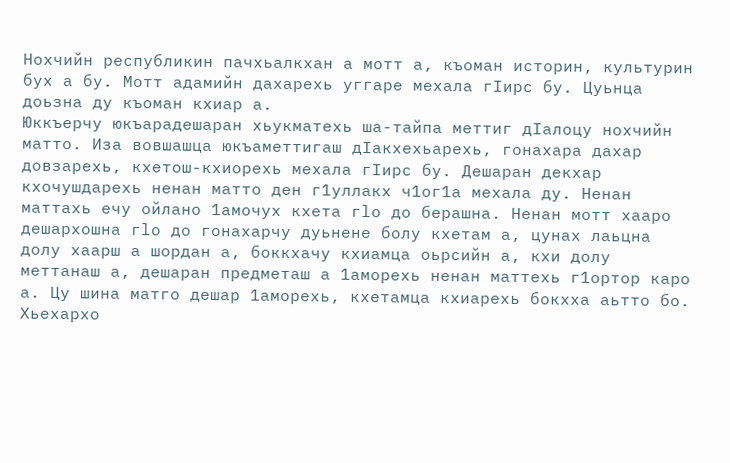Нохчийн республикин пачхьалкхан а мотт а, къоман историн, культурин бух а бу. Мотт адамийн дахарехь уггаре мехала гIирс бу. Цуьнца доьзна ду къоман кхиар а.
Юккъерчу юкъарадешаран хьукматехь ша-тайпа меттиг дIалоцу нохчийн матто. Иза вовшашца юкъаметтигаш дIакхехьарехь, гонахара дахар довзарехь, кхетош-кхиорехь мехала гIирс бу. Дешаран декхар кхочушдарехь ненан матто ден г1уллакх ч1ог1а мехала ду. Ненан маттахь ечу ойлано 1амочух кхета гlo до берашна. Ненан мотт хааро дешархошна гlo до гонахарчу дуьнене болу кхетам а, цунах лаьцна долу хаарш а шордан а, боккхачу кхиамца оьрсийн а, кхи долу меттанаш а, дешаран предметаш а 1аморехь ненан маттехь г1ортор каро а. Цу шина матго дешар 1аморехь, кхетамца кхиарехь бокхха аьтто бо.
Хьехархо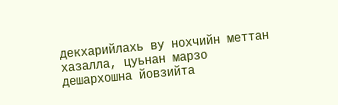декхарийлахь ву нохчийн меттан хазалла, цуьнан марзо дешархошна йовзийта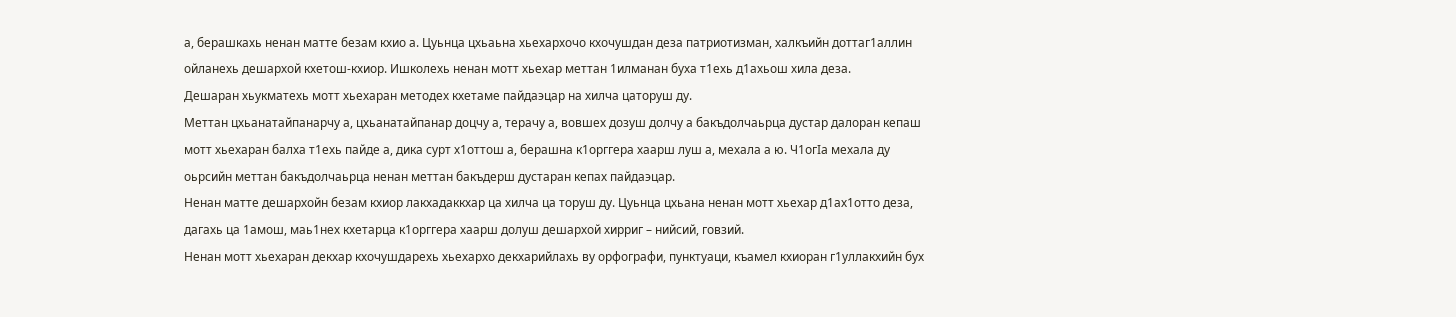а, берашкахь ненан матте безам кхио а. Цуьнца цхьаьна хьехархочо кхочушдан деза патриотизман, халкъийн доттаг1аллин ойланехь дешархой кхетош-кхиор. Ишколехь ненан мотт хьехар меттан 1илманан буха т1ехь д1ахьош хила деза.
Дешаран хьукматехь мотт хьехаран методех кхетаме пайдаэцар на хилча цаторуш ду.
Меттан цхьанатайпанарчу а, цхьанатайпанар доцчу а, терачу а, вовшех дозуш долчу а бакъдолчаьрца дустар далоран кепаш мотт хьехаран балха т1ехь пайде а, дика сурт х1оттош а, берашна к1орггера хаарш луш а, мехала а ю. Ч1oгIa мехала ду оьрсийн меттан бакъдолчаьрца ненан меттан бакъдерш дустаран кепах пайдаэцар.
Ненан матте дешархойн безам кхиор лакхадаккхар ца хилча ца торуш ду. Цуьнца цхьана ненан мотт хьехар д1ах1отто деза, дагахь ца 1амош, маь1нех кхетарца к1орггера хаарш долуш дешархой хирриг – нийсий, говзий.
Ненан мотт хьехаран декхар кхочушдарехь хьехархо декхарийлахь ву орфографи, пунктуаци, къамел кхиоран г1уллакхийн бух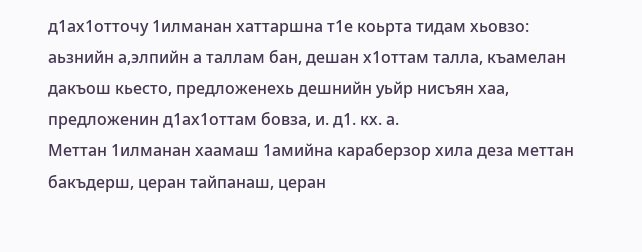д1ах1отточу 1илманан хаттаршна т1е коьрта тидам хьовзо: аьзнийн а,элпийн а таллам бан, дешан х1оттам талла, къамелан дакъош кьесто, предложенехь дешнийн уьйр нисъян хаа, предложенин д1ах1оттам бовза, и. д1. кх. а.
Меттан 1илманан хаамаш 1амийна караберзор хила деза меттан бакъдерш, церан тайпанаш, церан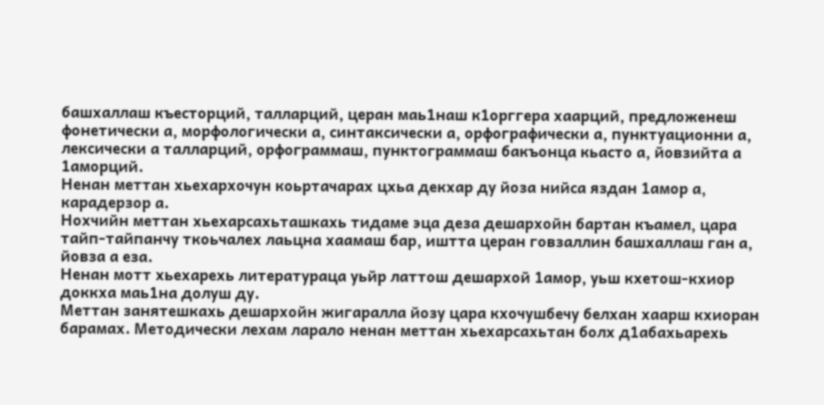башхаллаш къесторций, талларций, церан маь1наш к1орггера хаарций, предложенеш фонетически а, морфологически а, синтаксически а, орфографически а, пунктуационни а, лексически а талларций, орфограммаш, пунктограммаш бакъонца кьасто а, йовзийта а 1аморций.
Ненан меттан хьехархочун коьртачарах цхьа декхар ду йоза нийса яздан 1амор а, карадерзор а.
Нохчийн меттан хьехарсахьташкахь тидаме эца деза дешархойн бартан къамел, цара тайп-тайпанчу ткоьчалех лаьцна хаамаш бар, иштта церан говзаллин башхаллаш ган а, йовза а еза.
Ненан мотт хьехарехь литератураца уьйр латтош дешархой 1амор, уьш кхетош-кхиор доккха маь1на долуш ду.
Меттан занятешкахь дешархойн жигаралла йозу цара кхочушбечу белхан хаарш кхиоран барамах. Методически лехам ларало ненан меттан хьехарсахьтан болх д1абахьарехь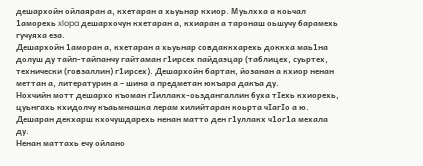дешархойн ойлаяран а, кхетаран а хьуьнар кхиор. Муьлхха а коьчал 1аморехь xlopa дешархочун кхетаран а, кхиаран а таронаш оьшучу барамехь гучуяха еза.
Дешархойн 1аморан а, кхетаран а хьуьнар совдаккхарехь доккха маь1на долуш ду тайп-тайпанчу гайтаман г1ирсех пайдаэцар (таблицех, суьртех, технически (говзаллин) г1ирсех). Дешархойн бартан, йозанан а кхиор ненан меттан а, литературин а – шина а предметан юкъара дакъа ду.
Нохчийн мотт дешархо къоман гIиллакх-оьздангаллин буха тIехь кхиорехь, цуьнгахь кхидолчу къаьмнашка лерам хилийтаран коьрта чIагIо а ю.
Дешаран декхарш кхочушдарехь ненан матто ден г1уллакх ч1ог1а мехала ду.
Ненан маттахь ечу ойлано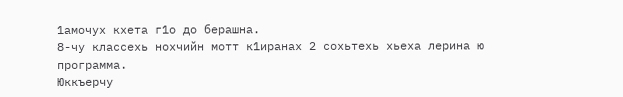1амочух кхета г1о до берашна.
8-чу классехь нохчийн мотт к1иранах 2 сохьтехь хьеха лерина ю программа.
Юккъерчу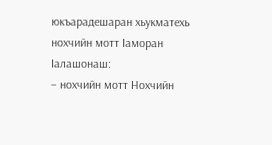юкъарадешаран хьукматехь нохчийн мотт Iаморан Iалашонаш:
– нохчийн мотт Нохчийн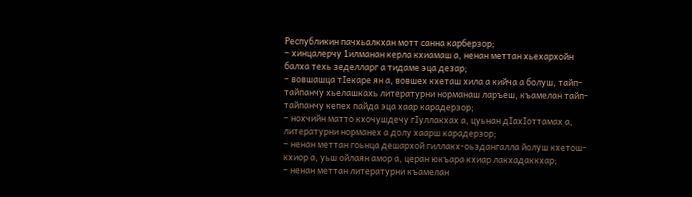Республикин пачхьалкхан мотт санна карберзор;
– хинцалерчу 1илманан керла кхиамаш а, ненан меттан хьехархойн балха техь зеделларг а тидаме эца дезар;
– вовшашца тIекаре ян а, вовшех кхеташ хила а кийча а болуш, тайп-тайпанчу хьелашкахь литературни норманаш ларъеш, къамелан тайп-тайпанчу кепех пайда эца хаар карадерзор;
– нохчийн матто кхочушдечу гIуллакхах а, цуьнан дIахIоттамах а, литературни норманех а долу хаарш карадерзор;
– ненан меттан гоьнца дешархой гиллакх-оьздангалла йолуш кхетош-кхиор а, уьш ойлаян амор а, церан юкъара кхиар лакхадаккхар;
– ненан меттан литературни къамелан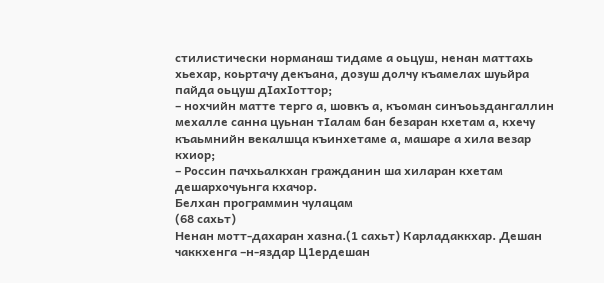стилистически норманаш тидаме а оьцуш, ненан маттахь хьехар, коьртачу декъана, дозуш долчу къамелах шуьйра пайда оьцуш дIахIоттор;
– нохчийн матте терго а, шовкъ а, къоман синъоьздангаллин мехалле санна цуьнан тIалам бан безаран кхетам а, кхечу къаьмнийн векалшца къинхетаме а, машаре а хила везар кхиор;
– Россин пачхьалкхан гражданин ша хиларан кхетам дешархочуьнга кхачор.
Белхан программин чулацам
(68 сахьт)
Ненан мотт-дахаран хазна.(1 сахьт) Карладаккхар. Дешан чаккхенга –н-яздар Ц1ердешан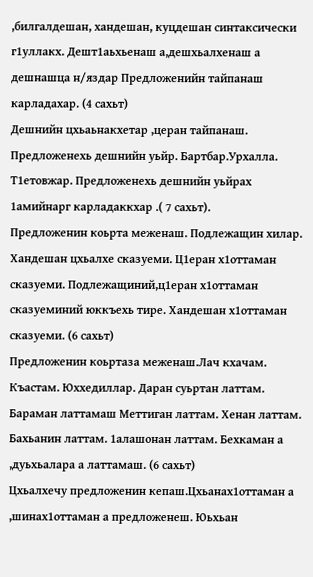,билгалдешан, хандешан, куцдешан синтаксически г1уллакх. Дешт1аьхьенаш а,дешхьалхенаш а дешнашца н/яздар Предложенийн тайпанаш карладахар. (4 сахьт)
Дешнийн цхьаьнакхетар ,церан тайпанаш. Предложенехь дешнийн уьйр. Бартбар.Урхалла. Т1етовжар. Предложенехь дешнийн уьйрах 1амийнарг карладаккхар .( 7 сахьт).
Предложенин коьрта меженаш. Подлежащин хилар. Хандешан цхьалхе сказуеми. Ц1еран х1оттаман сказуеми. Подлежащиний,ц1еран х1оттаман сказуеминий юккъехь тире. Хандешан х1оттаман сказуеми. (6 сахьт)
Предложенин коьртаза меженаш.Лач кхачам. Къастам. Юххедиллар. Даран суьртан латтам. Бараман латтамаш Меттиган латтам. Хенан латтам. Бахьанин латтам. 1алашонан латтам. Бехкаман а ,дуьхьалара а латтамаш. (6 сахьт)
Цхьалхечу предложенин кепаш.Цхьанах1оттаман а ,шинах1оттаман а предложенеш. Юьхьан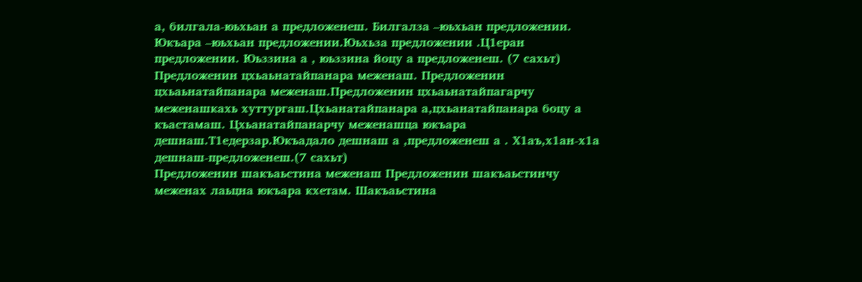а, билгала-юьхьан а предложенеш. Билгалза –юьхьан предложении. Юкъара –юьхьан предложении.Юьхьза предложении .Ц1еран предложении. Юьззина а , юьззина йоцу а предложенеш. (7 сахьт) Предложенин цхьаьнатайпанара меженаш. Предложенин цхьаьнатайпанара меженаш.Предложенин цхьаьнатайпагарчу меженашкахь хуттургаш.Цхьанатайпанара а,цхьанатайпанара боцу а къастамаш. Цхьанатайпанарчу меженашца юкъара дешнаш.Т1едерзар.Юкъадало дешнаш а ,предложенеш а . Х1аъ,х1ан-х1а дешнаш-предложенеш.(7 сахьт)
Предложенин шакъаьстина меженаш Предложенин шакъаьстинчу меженах лаьцна юкъара кхетам. Шакъаьстина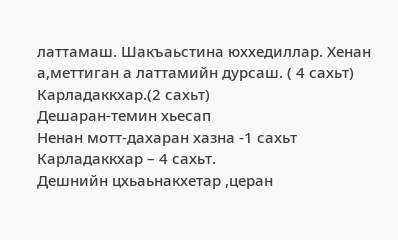латтамаш. Шакъаьстина юххедиллар. Хенан а,меттиган а латтамийн дурсаш. ( 4 сахьт)
Карладаккхар.(2 сахьт)
Дешаран-темин хьесап
Ненан мотт-дахаран хазна -1 сахьт
Карладаккхар – 4 сахьт.
Дешнийн цхьаьнакхетар ,церан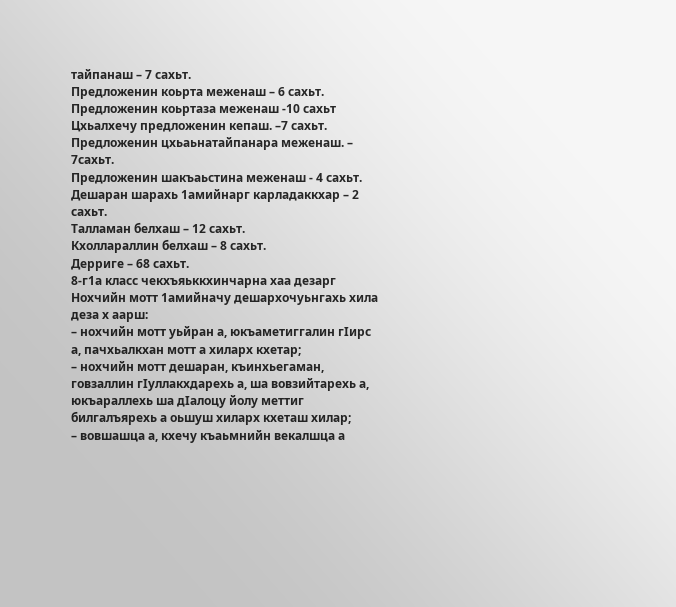тайпанаш – 7 сахьт.
Предложенин коьрта меженаш – 6 сахьт.
Предложенин коьртаза меженаш -10 сахьт
Цхьалхечу предложенин кепаш. –7 сахьт.
Предложенин цхьаьнатайпанара меженаш. – 7сахьт.
Предложенин шакъаьстина меженаш - 4 сахьт.
Дешаран шарахь 1амийнарг карладаккхар – 2 сахьт.
Талламан белхаш – 12 сахьт.
Кхоллараллин белхаш – 8 сахьт.
Дерриге – 68 сахьт.
8-г1а класс чекхъяьккхинчарна хаа дезарг
Нохчийн мотт 1амийначу дешархочуьнгахь хила деза х аарш:
– нохчийн мотт уьйран а, юкъаметиггалин гIирс а, пачхьалкхан мотт а хиларх кхетар;
– нохчийн мотт дешаран, къинхьегаман, говзаллин гIуллакхдарехь а, ша вовзийтарехь а, юкъараллехь ша дIалоцу йолу меттиг билгалъярехь а оьшуш хиларх кхеташ хилар;
– вовшашца а, кхечу къаьмнийн векалшца а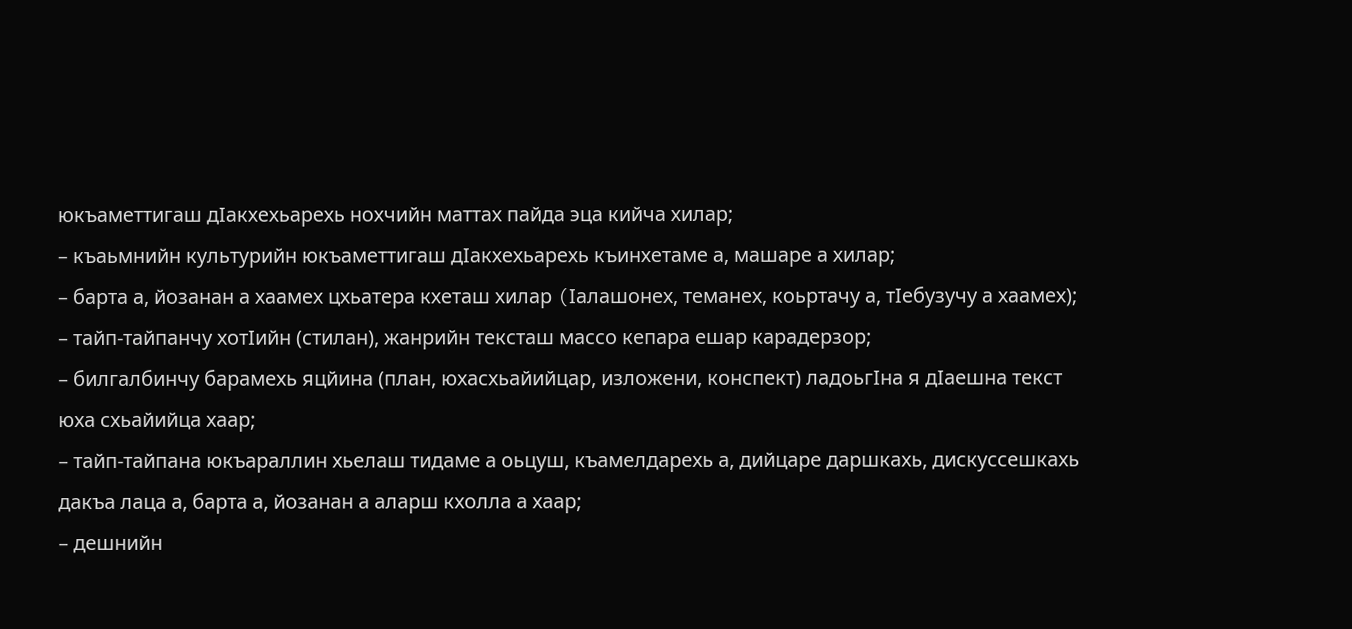юкъаметтигаш дIакхехьарехь нохчийн маттах пайда эца кийча хилар;
– къаьмнийн культурийн юкъаметтигаш дIакхехьарехь къинхетаме а, машаре а хилар;
– барта а, йозанан а хаамех цхьатера кхеташ хилар (Iалашонех, теманех, коьртачу а, тIебузучу а хаамех);
– тайп-тайпанчу хотIийн (стилан), жанрийн тексташ массо кепара ешар карадерзор;
– билгалбинчу барамехь яцйина (план, юхасхьайийцар, изложени, конспект) ладоьгIна я дIаешна текст юха схьайийца хаар;
– тайп-тайпана юкъараллин хьелаш тидаме а оьцуш, къамелдарехь а, дийцаре даршкахь, дискуссешкахь дакъа лаца а, барта а, йозанан а аларш кхолла а хаар;
– дешнийн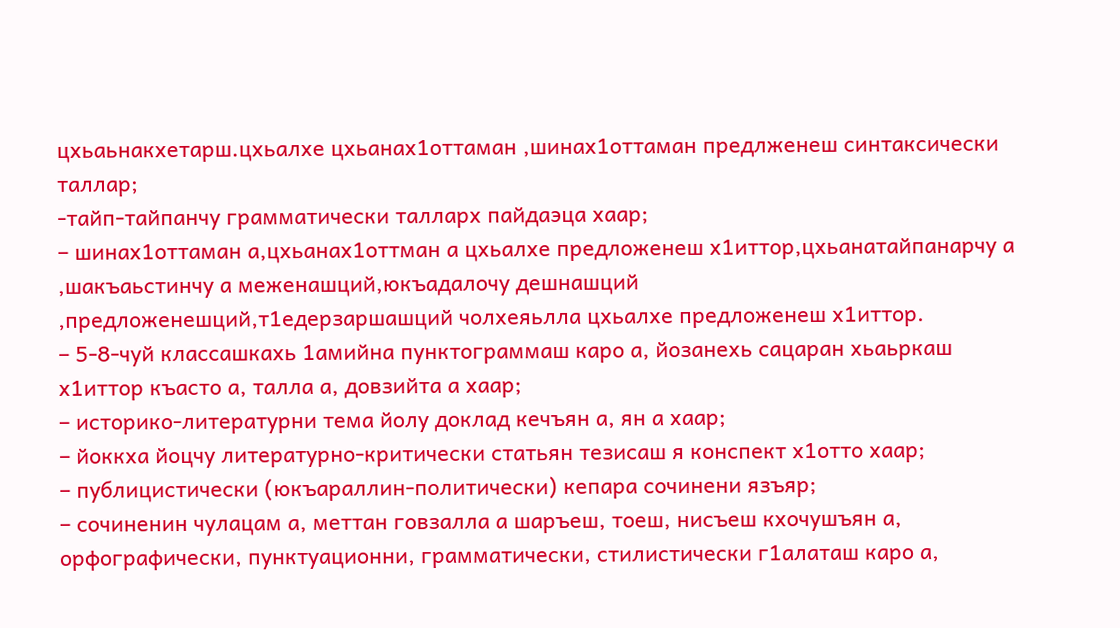цхьаьнакхетарш.цхьалхе цхьанах1оттаман ,шинах1оттаман предлженеш синтаксически таллар;
-тайп-тайпанчу грамматически талларх пайдаэца хаар;
– шинах1оттаман а,цхьанах1оттман а цхьалхе предложенеш х1иттор,цхьанатайпанарчу а ,шакъаьстинчу а меженашций,юкъадалочу дешнашций ,предложенешций,т1едерзаршашций чолхеяьлла цхьалхе предложенеш х1иттор.
– 5-8-чуй классашкахь 1амийна пунктограммаш каро а, йозанехь сацаран хьаьркаш х1иттор къасто а, талла а, довзийта а хаар;
– историко-литературни тема йолу доклад кечъян а, ян а хаар;
– йоккха йоцчу литературно-критически статьян тезисаш я конспект х1отто хаар;
– публицистически (юкъараллин-политически) кепара сочинени язъяр;
– сочиненин чулацам а, меттан говзалла а шаръеш, тоеш, нисъеш кхочушъян а, орфографически, пунктуационни, грамматически, стилистически г1алаташ каро а,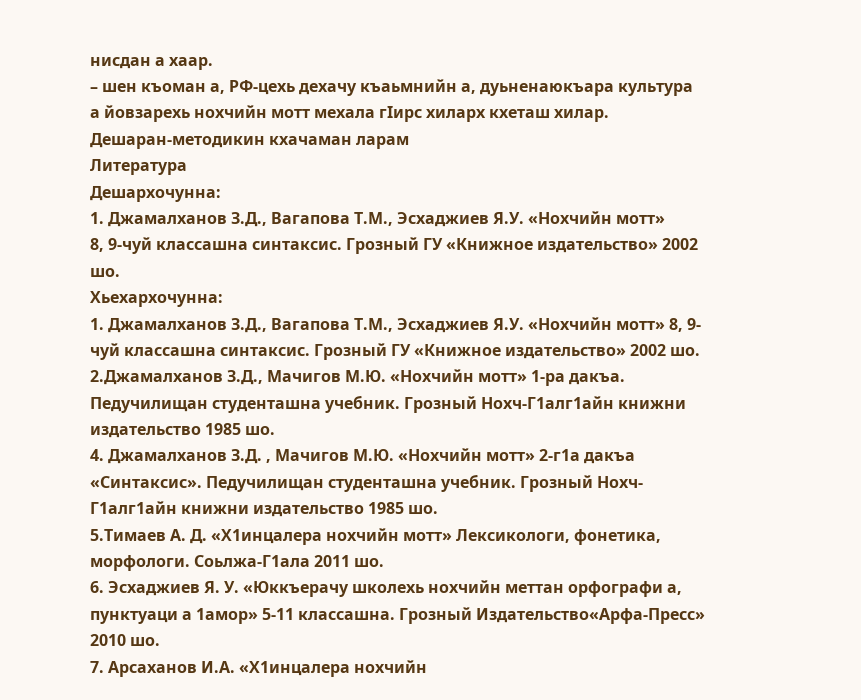нисдан а хаар.
– шен къоман а, РФ-цехь дехачу къаьмнийн а, дуьненаюкъара культура а йовзарехь нохчийн мотт мехала гIирс хиларх кхеташ хилар.
Дешаран-методикин кхачаман ларам
Литература
Дешархочунна:
1. Джамалханов З.Д., Вагапова Т.М., Эсхаджиев Я.У. «Нохчийн мотт»
8, 9-чуй классашна синтаксис. Грозный ГУ «Книжное издательство» 2002 шо.
Хьехархочунна:
1. Джамалханов З.Д., Вагапова Т.М., Эсхаджиев Я.У. «Нохчийн мотт» 8, 9-чуй классашна синтаксис. Грозный ГУ «Книжное издательство» 2002 шо.
2.Джамалханов З.Д., Мачигов М.Ю. «Нохчийн мотт» 1-ра дакъа. Педучилищан студенташна учебник. Грозный Нохч-Г1алг1айн книжни издательство 1985 шо.
4. Джамалханов З.Д. , Мачигов М.Ю. «Нохчийн мотт» 2-г1а дакъа «Синтаксис». Педучилищан студенташна учебник. Грозный Нохч-Г1алг1айн книжни издательство 1985 шо.
5.Тимаев А. Д. «Х1инцалера нохчийн мотт» Лексикологи, фонетика, морфологи. Соьлжа-Г1ала 2011 шо.
6. Эсхаджиев Я. У. «Юккъерачу школехь нохчийн меттан орфографи а, пунктуаци а 1амор» 5-11 классашна. Грозный Издательство«Арфа-Пресс» 2010 шо.
7. Арсаханов И.А. «Х1инцалера нохчийн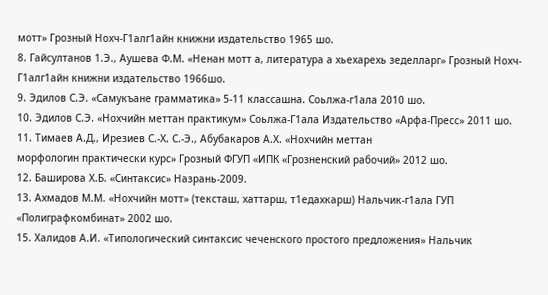мотт» Грозный Нохч-Г1алг1айн книжни издательство 1965 шо.
8. Гайсултанов 1.Э., Аушева Ф.М. «Ненан мотт а, литература а хьехарехь зеделларг» Грозный Нохч-Г1алг1айн книжни издательство 1966шо.
9. Эдилов С.Э. «Самукъане грамматика» 5-11 классашна. Соьлжа-г1ала 2010 шо.
10. Эдилов С.Э. «Нохчийн меттан практикум» Соьлжа-Г1ала Издательство «Арфа-Пресс» 2011 шо.
11. Тимаев А.Д., Ирезиев С.-Х. С.-Э., Абубакаров А.Х. «Нохчийн меттан
морфологин практически курс» Грозный ФГУП «ИПК «Грозненский рабочий» 2012 шо.
12. Баширова Х.Б. «Синтаксис» Назрань-2009.
13. Ахмадов М.М. «Нохчийн мотт» (тексташ, хаттарш, т1едахкарш) Нальчик-г1ала ГУП «Полиграфкомбинат» 2002 шо.
15. Халидов А.И. «Типологический синтаксис чеченского простого предложения» Нальчик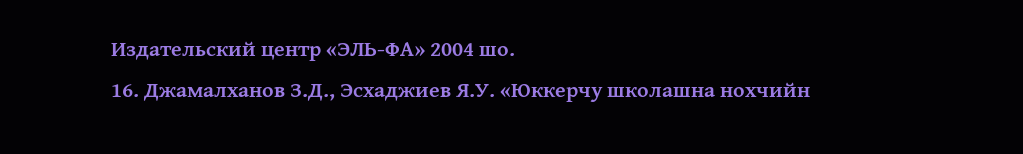Издательский центр «ЭЛЬ-ФА» 2004 шо.
16. Джамалханов З.Д., Эсхаджиев Я.У. «Юккерчу школашна нохчийн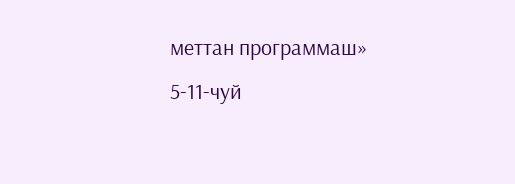меттан программаш» 5-11-чуй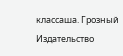классаша. Грозный Издательство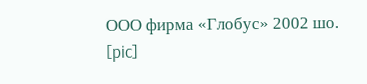ООО фирма «Глобус» 2002 шо.
[pic]